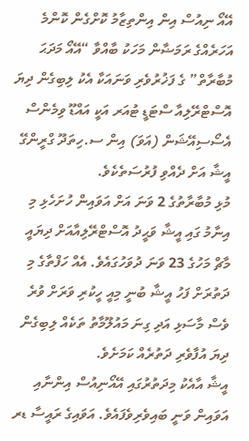އޭއޯ ނިއުސް އިން އިންތިޒާމު ކޮށްގެން ކޮންމެ އަހަރެއްގެ ރަމަޟާން މަހަކު ބާއްވާ “އޭއޯ މަދަޙަ މުބާރާތް” ގެ ފަޚުރުވެރި ވަނައަކާ އެކު ލިބިގެން ދިޔަ އޮސްޓްރޭލިއާ ސްޓަޑީ ޓުއަރ އަކީ އައްޑޫ ވިމެންސް އެސޯސިއޭޝަން (އަވަ) އިން ސ.ހިތަދޫ ގްރީންގޭ އީޝާ އަށް ދެއްވި ފުރުސަތެކެވެ.
މުޅި މުބާރާތުގެ 2 ވަނަ އަށް އަވައިން ހުށަހެޅި މި އިނާމު ގައި އީޝާ ވަޙީދު އޮސްޓްރޭލިއާއަށް ދިޔައީ މާޗް މަހުގެ 23 ވަނަ ދުވަހުގައެވެ. އެއް ހަފްތާގެ މި ދަތުރަށް ފަހު އީޝާ ބުނީ މިއީ ހީކުރި ވަރަށް ވުރެ ވެސް މާސަޅި އަދި ގިނަ މައުލޫމާތު ތަކެއް ލިބިގެން ދިޔަ އުފާވެރި ދަތުރެއް ކަމަށެވެ.
އީޝާ އާއެކު މިދަތުރުގައި އޭއޯނިއުސް އިންނާއި އަވައިން ވަނީ ބައިވެރިވެފައެވެ. އަވައިގެ ރައީސާ ޑރ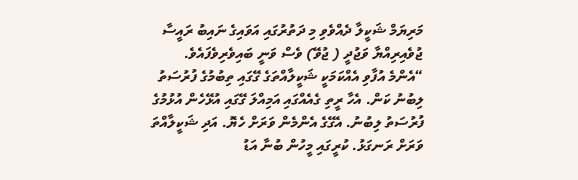މަރިޔަމް ޝަކީލާ ދެއްވެވި މި ދަތުރުގައި އަވައިގެ ނައިބު ރައީސާ ޖުވެއިރިއްޔާ ވަޖުދީ ( ޖުވޭ) ވެސް ވަނީ ބައިވެރިވެފައެވެ.
“އެންމެ އުފާވި އެއްކަމަކީ ޝަކީލާއްތަގެ ގޭގައި ތިބުމުގެ ފުރުސަތު ލިބުނު ކަން. އެހާ ރީތި ގެއެއްގައި އަމިއްލަ ގޭގައި އުޅޭހެން އުޅުމުގެ ފުރުސަތު ލިބުނު. އެގޭގެ އެންމެން ވަރަށް ހެޔޮ. އަދި ޝަކީލާއްތަ ވަރަށް ރަނގަޅު. ކުރީގައި މީހުން ބުނާ އަޑު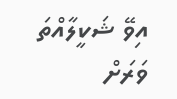އިވޭ ޝަކީލާއްތަ ވަރަށް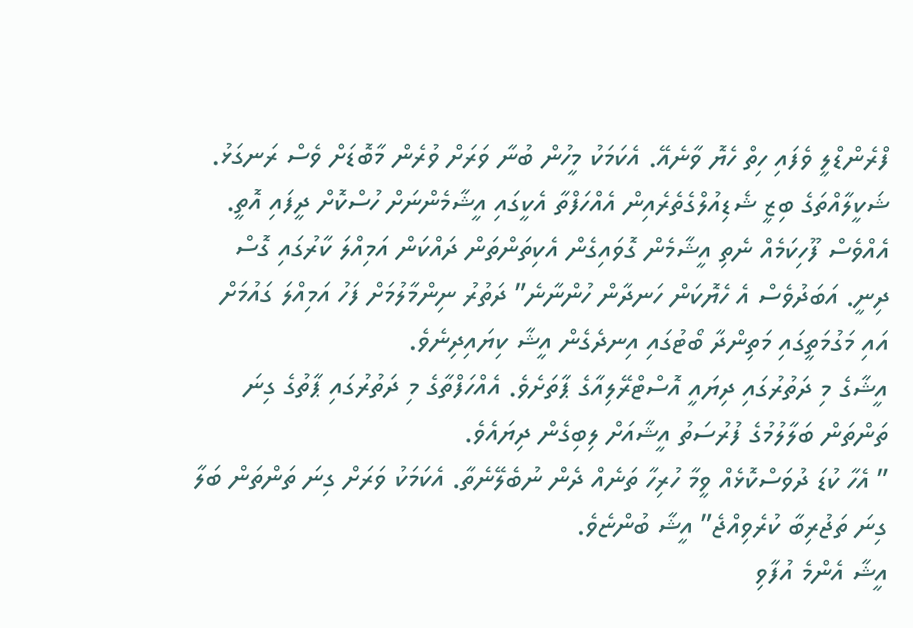ފްރެންޑްލީ ވެފައި ހިތް ހެޔޮ ވާނެއޭ. އެކަމަކު މީހުން ބުނާ ވަރަށް ވުރެން މާބޮޑަށް ވެސް ރަނގަޅު. ޝަކީލާއްތަގެ ބިޒީ ޝެޑިއުލްގެތެރެއިން އެއްހަފްތާ އެކީގައި އީޝާމެންނަށް ހުސްކޮށް ދީފައި އޮތީ. އެއްވެސް ފޫހިކަމެއް ނެތި އީޝާމެން ގޮވައިގެން އެކިތަންތަން ދައްކަން އަމިއްލަ ކާރުގައި ގޮސް ދިނީ. އަބަދުވެސް އެ ހެޔޮކަން ހަނދާން ހުންނާނެ” ދަތުރު ނިންމާލުމަށް ފަހު އަމިއްލަ ގައުމަށް އައި މަގުމަތީގައި މަތިންދާ ބޯޓުގައި އިނދެގެން އީޝާ ކިޔައިދިނެވެ.
އީޝާގެ މި ދަތުރުގައި ދިޔައީ އޮސްޓްރޭލިއާގެ ޕާތަށެވެ. އެއްހަފްތާގެ މި ދަތުރުގައި ޕާތުގެ ގިނަ ތަންތަން ބަލާލުމުގެ ފުރުސަތު އީޝާއަށް ލިބިގެން ދިޔައެވެ.
” އެހާ ކުޑަ ދުވަސްކޮޅެއް ވީމާ ހުރިހާ ތަނެއް ދެން ނުބެލޭނެތާ. އެކަމަކު ވަރަށް ގިނަ ތަންތަން ބަލާ ގިނަ ތަޖުރިބާ ކުރެވިއްޖެ” އީޝާ ބުންޏެވެ.
އީޝާ އެންމެ އުފާވި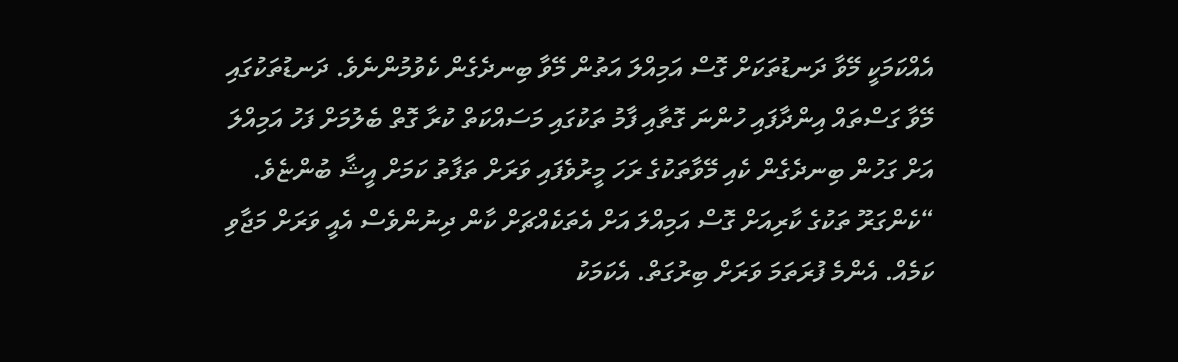އެއްކަމަކީ މޭވާ ދަނޑުތަކަށް ގޮސް އަމިއްލަ އަތުން މޭވާ ބިނދެގެން ކެވުމުންނެވެ. ދަނޑުތަކުގައި މޭވާ ގަސްތައް އިންދާފައި ހުންނަ ގޮތާއި ފާމު ތަކުގައި މަސައްކަތް ކުރާ ގޮތް ބެލުމަށް ފަހު އަމިއްލަ އަށް ގަހުން ބިނދެގެން ކެއި މޭވާތަކުގެ ރަހަ މީރުވެފައި ވަރަށް ތަފާތު ކަމަށް އީޝާ ބުންޏެވެ.
“ކެންގަރޫ ތަކުގެ ކާރިއަށް ގޮސް އަމިއްލަ އަށް އެތަކެއްޗަށް ކާން ދިނުންވެސް އެއީ ވަރަށް މަޖާވި ކަމެއް. އެންމެ ފުރަތަމަ ވަރަށް ބިރުގަތް. އެކަމަކު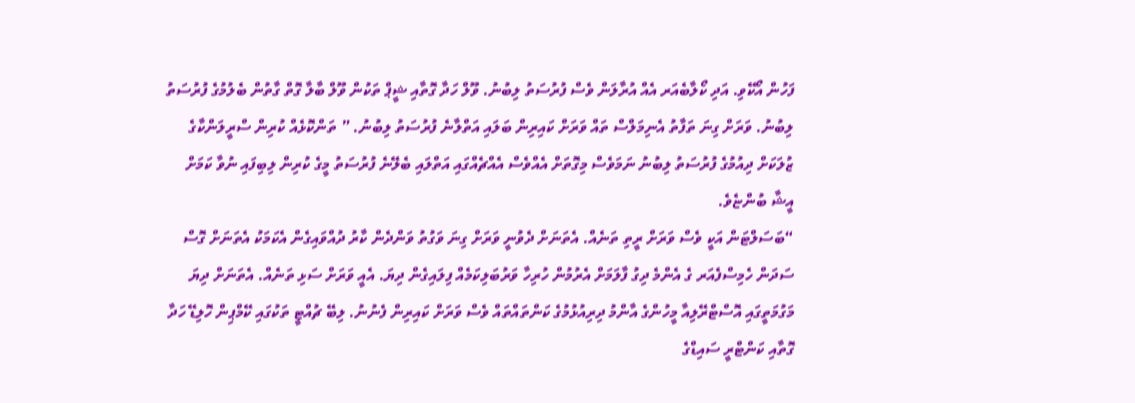ފަހުން އޯކޭވި. އަދި ކޯލާބެއަރ އެއް އުރާލަން ވެސް ފުރުސަތު ލިބުނު. ވޫލް ހަދާ ގޮތާއި ޝީޕް ތަކުން ވޫލް ބާލާ ގޮތް ގާތުން ބެލުމުގެ ފުރުސަތު ލިބުނު. ވަރަށް ގިނަ ތަފާތު އެނިމަލްސް ތައް ވަރަށް ކައިރިން ބަލައި އަތްލާނެ ފުރުސަތު ލިބުނު. ” ތަންކޮޅެއް ކުރިން ސްރީލަންކާގެ ޒުލަކަށް ދިއުމުގެ ފުރުސަތު ލިބުނު ނަމަވެސް މިގޮތަށް އެއްވެސް އެއްޗެއްގައި އަތްލައި ބެލޭނެ ފުރުސަތު މީގެ ކުރިން ލިބިފައި ނުވާ ކަމަށް އީޝާ ބުންޏެވެ.
“ބަސަލްޓަން އަކީ ވެސް ވަރަށް ރީތި ތަނެއް. އެތަނަށް ދެވުނީ ވަރަށް ގިނަ ވަގުތު ވަންދެން ކާރު ދުއްވައިގެން އެކަމަކު އެތަނަށް ގޮސް ސަދަން ހެމިސްފެއަރ ގެ އެންމެ ދިގު ފާލަމަށް އެރުމުން ހުރިހާ ވަރުބަލިކަމެއް ފިލައިގެން ދިޔަ. އެއީ ވަރަށް ސަޅި ތަނެއް. އެތަނަށް ދިޔަ މަގުމަތީގައި އޮސްޓްރޭލިއާ މީހުންގެ އާންމު ދިރިއުޅުމުގެ ކަންތައްތައް ވެސް ވަރަށް ކައިރިން ފެނުނު. ލިބޭ ޗުއްޓީ ތަކުގައި ކޭމްޕިން ހޮލިޑޭ ހަދާ ގޮތާއި ކަންޓްރީ ސައިޑްގެ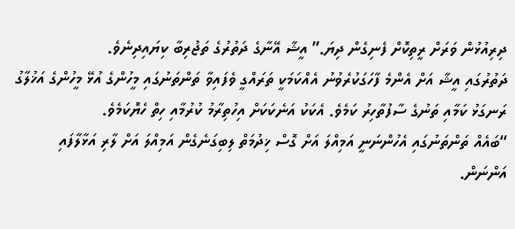ދިރިއުޅުން ވަރަށް ރީތިކޮށް ފެނިގެން ދިޔަ.” އީޝާ އޭނާގެ ދަތުރުގެ ތަޖުރިބާ ކިޔައިދިނެވެ.
ދަތުރުގައި އީޝާ އަށް އެންމެ ފާހަގަކުރެވުނު އެއްކަމަކީ ތަރައްގީ ވެފައިވާ ތަންތަނުގައި މީހުންގެ އުޅޭ މީހުންގެ އަޚުލާގު ރަނގަޅު ކަމާއި ތަނުގެ ސާފުތާހިރު ކަމެވެ. އެކަކު އަނެކަކަށް އިހުތިރާމު ކުރުމާއި ހިތް ހެޔޮކަމެވެ.
“ބައެއް ތަންތަނުގައި އެހުންނަނީ އަމިއްލަ އަށް ގޮސް ޚިދުމަތް ލިބިގަނެގެން އަމިއްލަ އަށް ލާރި އަޅާލާފައި އަންނަން.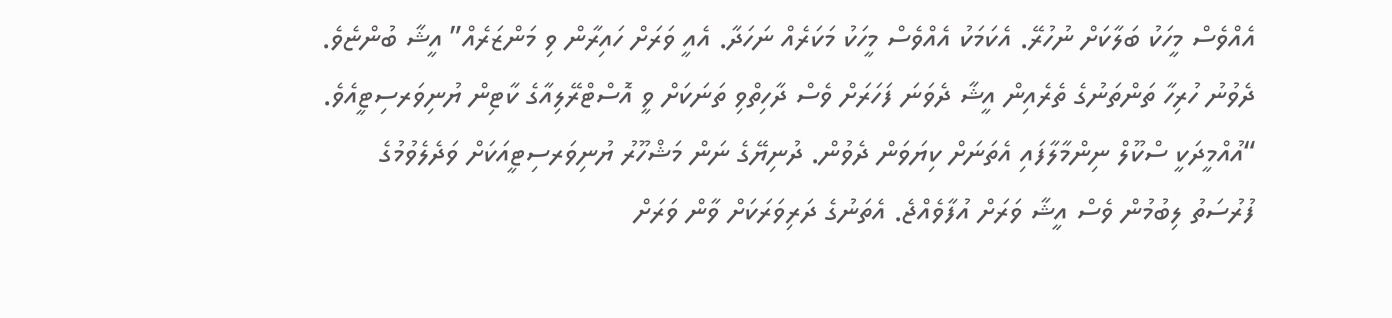އެއްވެސް މީހަކު ބަލާކަށް ނުހުރޭ. އެކަމަކު އެއްވެސް މީހަކު މަކަރެއް ނަހަދާ. އެއީ ވަރަށް ހައިރާން ވި މަންޒަރެއް” އީޝާ ބުންޏެވެ.
ދެވުނު ހުރިހާ ތަންތަނުގެ ތެރެއިން އީޝާ ދެވަނަ ފަހަރަށް ވެސް ދާހިތްވި ތަނަކަށް ވީ އޮސްޓްރޭލިއާގެ ކާޓިން ޔުނިވަރސިޓީއެވެ.
“އުއްމީދަކީ ސްކޫލް ނިންމާލާފައި އެތަނަށް ކިޔަވަން ދެވުން. ދުނިޔޭގެ ނަން މަޝްހޫރު ޔުނިވަރސިޓީއަކަށް ވަދެލެވުމުގެ ފުރުސަތު ލިބުމުން ވެސް އީޝާ ވަރަށް އުފާވެއްޖެ. އެތަނުގެ ދަރިވަރަކަށް ވާން ވަރަށް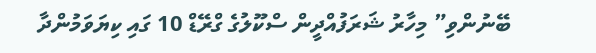ބޭނުންވި” މިހާރު ޝަރަފުއްދީން ސްކޫލުގެ ގްރޭޑް 10 ގައި ކިޔަވަމުންދާ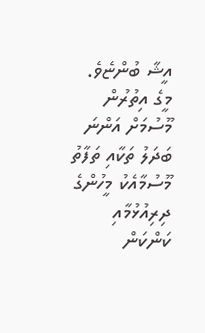އީޝާ ބުންޏެވެ.
މީގެ އިތުރުން މޫސުމަށް އަންނަ ބަދަލު ތަކާއި ތަފާތު މޫސުމާއެކު މީހުންގެ ދިރިއުޅުމާއި ކަންކަން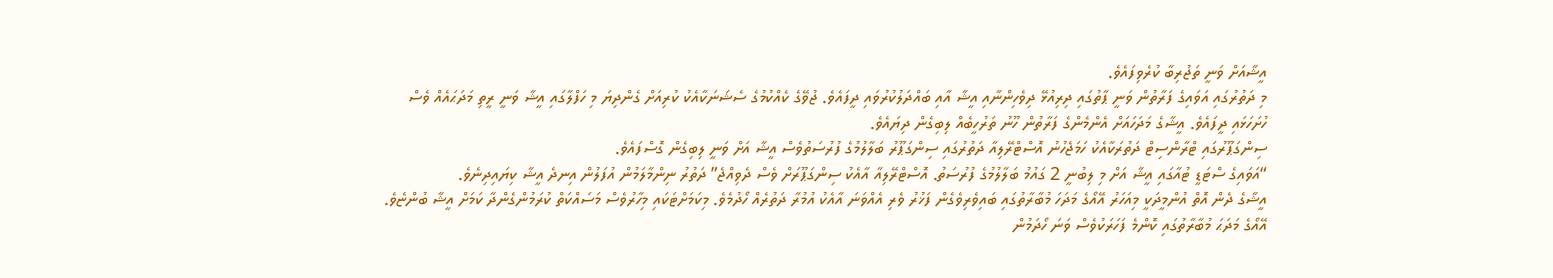އީޝާއަށް ވަނީ ތަޖުރިބާ ކުރެވިފައެވެ.
މި ދަތުރުގައި އަވައިގެ ފަރާތުން ވަނީ ޕާތުގައި ދިރިއުޅޭ ދިވެހިންނާއި އީޝާ އާއި ބައްދަލުކުރުވައި ދީފައެވެ. ޖުވޭގެ ކެއްކުމުގެ ސެޝަނަކާއެކު ކުރިއަށް ގެންދިޔަ މި ހަފްލާގައި އީޝާ ވަނީ ރީތި މަދަޙައެއް ވެސް ހުށަހަޅައި ދީފައެވެ. އީޝާގެ މަދަހައަށް އެންމެންގެ ފަރާތުން ހޫނު ތަރުހީބެއް ލިބިގެން ދިޔައެވެ.
ސިންގަޕޫރުގައި ޓްރާންސިޓް ދަތުރަކާއެކު ހަމަޖެހުނު އޮސްޓްރޭލިއާ ދަތުރުގައި ސިންގަޕޫރު ބަލާލުމުގެ ފުރުސަތުވެސް އީޝާ އަށް ވަނީ ލިބިގެން ގޮސްފައެވެ.
“އަވައިގެ ސްޓަޑީ ޓުއާގައި އީޝާ އަށް މި ލިބުނީ 2 ގައުމު ބަލާލުމުގެ ފުރުސަތު. އޮސްޓްރޭލިއާ އާއެކު ސިންގަޕޫރަށް ވެސް ދެވިއްޖެ” ދަތުރު ނިންމާލަމުން އުފަލުން އިނދެ އީޝާ ކިޔައިދިނެވެ.
އީޝާގެ ދެން އޮތް އުންމީދަކީ މިއަހަރު އޭއޯގެ މަދަހަ މުބާރާތުގައި ބައިވެރިވެގެން ފަޚުރު ވެރި އެއްވަނަ އާއެކު އުމުރާ ދަތުރެއް ހޯދުމެވެ. މިކަމަށްޓަކައި މިހާރުވެސް މަސައްކަތް ކުރަމުންގެންދާ ކަމަށް އީޝާ ބުންޏެވެ.
އޭއޯގެ މަދަޙަ މުބާރާތުގައި ކޮންމެ ފަހަރަކުވެސް ވަނަ ހޯދަމުން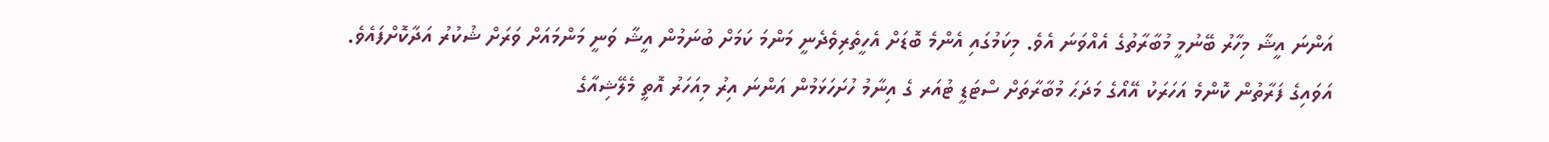އަންނަ އީޝާ މިހާރު ބޭނުމީ މުބާރާތުގެ އެއްވަނަ އެވެ. މިކަމުގައި އެންމެ ބޮޑަށް އެހީތެރިވެދެނީ މަންމަ ކަމަށް ބުނަމުން އީޝާ ވަނީ މަންމައަށް ވަރަށް ޝުކުރު އަދާކޮށްފައެވެ.
އަވައިގެ ފަރާތުން ކޮންމެ އަހަރަކު އޭއޯގެ މަދަޙަ މުބާރާތަށް ސްޓަޑީ ޓުއަރ ގެ އިނާމު ހުށަހަޅަމުން އަންނަ އިރު މިއަހަރު އޮތީ މެލޭޝިއާގެ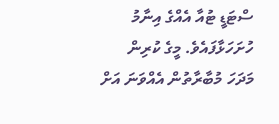ސްޓަޑީ ޓުއާ އެއްގެ އިނާމު ހުށަހަޅާފައެވެ. މީގެ ކުރިން މަދަހަ މުބާރާތުން އެއްވަނަ އަށް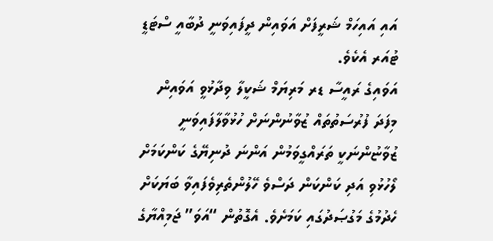އައި އައިހަމް ޝަރީފަށް އަވައިން ދީފައިވަނީ ދުބާއީ ސްޓަޑީ ޓުއަރ އެކެވެ.
އަވައިގެ ރައީސާ ޑރ މަރިޔަމް ޝަކީލާ ވިދާޅުވީ އަވައިން މިފަދަ ފުރުސަތުތައް ޒުވާނުންނަށް ހުޅުވާލާފައިވަނީ ޒުވާޏުންނަކީ ތަރައްގީވަމުން އަންނަ ދުނިޔޭގެ ކަންކަމަށް ލޯހުޅުވި އަދި ކަންކަން ދަސްވެ ހޭލުންތެރިވެފައިވާ ބަޔަކަށް ހެދުމުގެ މަގުޞަދުގައި ކަމަށެވެ. އެގޮތުން “އަވަ” ޖަމިއްޔާގެ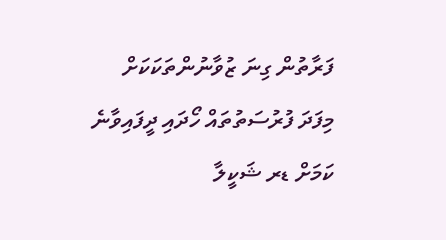ފަރާތުން ގިނަ ޒުވާނުންތަކަކަށް މިފަދަ ފުރުސަތުތައް ހޯދައި ދީފައިވާނެ ކަމަށް ޑރ ޝަކީލާ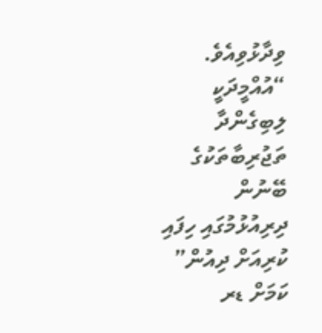ވިދާޅުވިއެވެ.
“އުއްމީދަކީ ލިބިގެންދާ ތަޖުރިބާތަކުގެ ބޭނުން ދިރިއުޅުމުގައި ހިފައި ކުރިއަށް ދިއުން” ކަމަށް ޑރ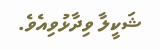ޝަކީލާ ވިދާޅުވިއެވެ.